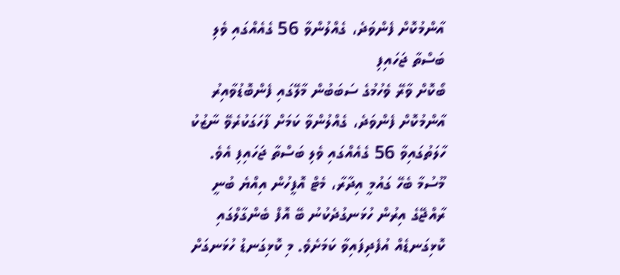އާންމުކޮށް ފެންވަދެ، ގެއްލުންވާ 56 ގެއެއްގައި ވެލި ބަސްތާ ޖަހައިފި
ބޯކޮށް ވާރޭ ވެހުމުގެ ސަބަބުން މާލޭގައި ފެންބޮޑުވާއިރު އާންމުކޮށް ފެންވަދެ، ގެއްލުންވާ ކަމަށް ފާހަގަކުރެވޭ ނާޒުކު ހާލަތުގައިވާ 56 ގެއެއްގައި ވެލި ބަސްތާ ޖަހައިފި އެވެ.
މޫސުމާ ބެހޭ ގައުމީ އިދާރާ، މެޓް އޮފީހުން އިއްޔެ ބުނީ ރާއްޖޭގެ އިރުން ހުޅަނގުދެކުނު ބޭ އޮފް ބެންގާލްގައި ކޮޅިގަނޑެއް އުފެދިފައިވާ ކަމަށެވެ. މި ކޮޅިގަނޑު ހުޅަނގަށް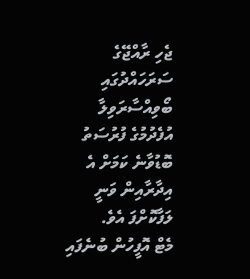ޖެހި ރާއްޖޭގެ ސަރަހައްދުގައި ބޯވިއްސާރަވިލާ އުފެދުމުގެ ފުރުސަތު ބޮޑުވާނެ ކަމަށް އެ އިދާރާއިން ވަނީ ލަފާކޮށްފަ އެވެ.
މެޓް އޮފީހުން ބުނެފައި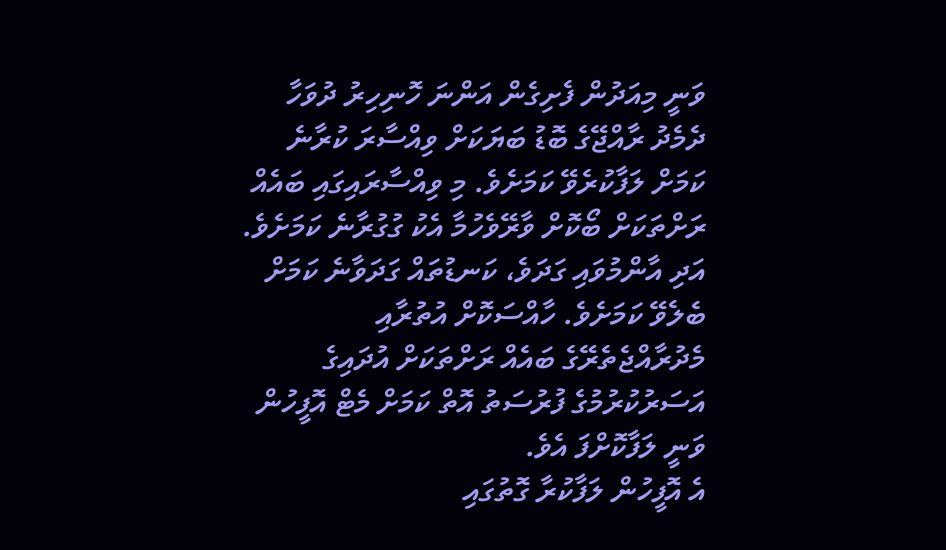ވަނީ މިއަދުން ފެށިގެން އަންނަ ހޮނިހިރު ދުވަހާ ދެމެދު ރާއްޖޭގެ ބޮޑު ބަޔަކަށް ވިއްސާރަ ކުރާނެ ކަމަށް ލަފާކުރެވޭ ކަމަށެވެ. މި ވިއްސާރައިގައި ބައެއް ރަށްތަކަށް ބޯކޮށް ވާރޭވެހުމާ އެކު ގުގުރާނެ ކަމަށެވެ. އަދި އާންމުވައި ގަދަވެ، ކަނޑުތައް ގަދަވާނެ ކަމަށް ބެލެވޭ ކަމަށެވެ. ހާއްސަކޮށް އުތުރާއި މެދުރާއްޖެތެރޭގެ ބައެއް ރަށްތަކަށް އުދައިގެ އަސަރުކުރުމުގެ ފުރުސަތު އޮތް ކަމަށް މެޓް އޮފީހުން ވަނީ ލަފާކޮށްފަ އެވެ.
އެ އޮފީހުން ލަފާކުރާ ގޮތުގައި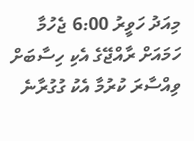މިއަދު ހަވީރު 6:00 ޖެހުމާ ހަމައަށް ރާއްޖޭގެ އެކި ހިސާބަށް ވިއްސާރަ ކުރުމާ އެކު ގުގުރާނެ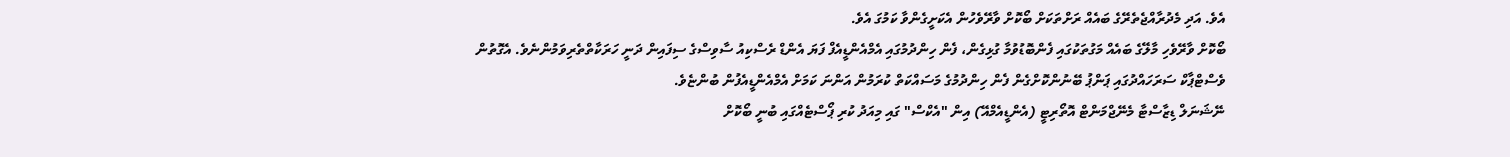އެވެ. އަދި މެދުރާއްޖެތެރޭގެ ބައެއް ރަށްތަކަށް ބޯކޮށް ވާރޭވެހުން އެކަށީގެންވާ ކަމުގަ އެވެ.
ބޯކޮށް ވާރޭވެހި މާލޭގެ ބައެއް މަގުތަކުގައި ފެންބޮޑުވުމާ ގުޅިގެން، ފެން ހިންދުމުގައި އެމްއެންޑީއެފް ފަޔަ އެންޑް ރެސްކިއު ސާވިސްގެ ސިފައިން ދަނީ ހަރަކާތްތެރިވަމުންނެވެ. އެގޮތުން ވެސްޓްޕާކް ސަރަހައްދުގައި ޕަންޕު ބޭނުންކޮށްގެން ފެން ހިންދުމުގެ މަސައްކަތް ކުރަމުން އަންނަ ކަމަށް އެމްއެންޑީއެފުން ބުންޏެވެ.
ނޭޝަނަލް ޑިޒާސްޓާ މެނޭޖްމަންޓް އޮތޯރިޓީ (އެންޑީއެމްއޭ) އިން "އެކްސް" ގައި މިއަދު ކުރި ޕޯސްޓެއްގައި ބުނީ ބޯކޮށް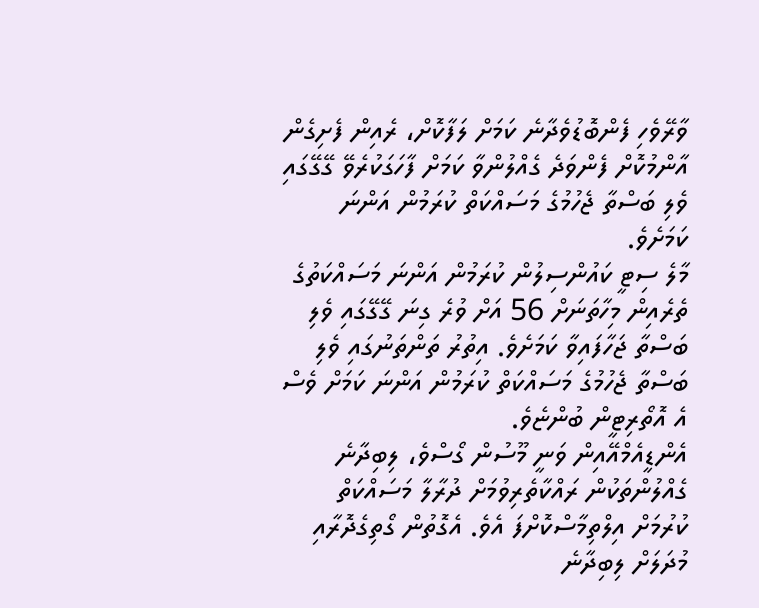ވާރޭވެހި ފެންބޮޑުވެދާނެ ކަމަށް ލަފާކޮށް، ރެއިން ފެށިގެން އާންމުކޮށް ފެންވަދެ ގެއްލުންވާ ކަމަށް ފާހަގަކުރެވޭ ގޭގޭގައި ވެލި ބަސްތާ ޖެހުމުގެ މަސައްކަތް ކުރަމުން އަންނަ ކަމަށެވެ.
މާލެ ސިޓީ ކައުންސިލުން ކުރަމުން އަންނަ މަސައްކަތުގެ ތެރެއިން މިހާތަނަށް 56 އަށް ވުރެ ގިނަ ގޭގޭގައި ވެލި ބަސްތާ ޖަހާފައިވާ ކަމަށެވެ. އިތުރު ތަންތަނުގައި ވެލި ބަސްތާ ޖެހުމުގެ މަސައްކަތް ކުރަމުން އަންނަ ކަމަށް ވެސް އެ އޮތޯރިޓީން ބުންޏެވެ.
އެންޑީއެމްއޭއިން ވަނީ މޫސުން ގޯސްވެ، ލިބިދާނެ ގެއްލުންތަކުން ރައްކާތެރިވުމަށް ދުރާލާ މަސައްކަތް ކުރުމަށް އިލްތިމާސްކޮށްފަ އެވެ. އެގޮތުން ގޯތިގެދޮރާއި މުދަލަށް ލިބިދާނެ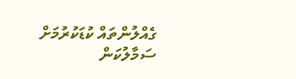ގެއްލުންތައް ކުޑަކުރުމަށް ސަމާލުކަން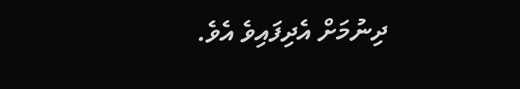ދިނުމަށް އެދިފައިވެ އެވެ.